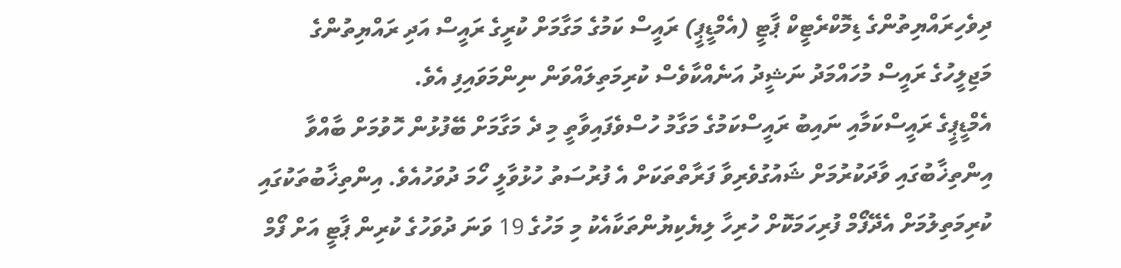ދިވެހިރައްޔިތުންގެ ޑިމޮކްރެޓީކް ޕާޓީ (އެމްޑީޕީ) ރައީސް ކަމުގެ މަގާމަށް ކުރީގެ ރައީސް އަދި ރައްޔިތުންގެ މަޖިލީހުގެ ރައީސް މުހައްމަދު ނަޝީދު އަނެއްކާވެސް ކުރިމަތިލައްވަން ނިންމަވައިފި އެވެ.
އެމްޑީޕީގެ ރައީސްކަމާއި ނައިބު ރައީސްކަމުގެ މަގާމު ހުސްވެފައިވާތީ މި ދެ މަގާމަށް ބޭފުޅުން ހޮވުމަށް ބާއްވާ އިންތިޚާބުގައި ވާދަކުރުމަށް ޝައުގުވެރިވާ ފަރާތްތަކަށް އެ ފުރުސަތު ހުޅުވާލީ ހޯމަ ދުވަހުއެވެ. އިންތިޚާބުތަކުގައި ކުރިމަތިލުމަށް އެދޭފޯމް ފުރިހަމަކޮށް ހުރިހާ ލިޔެކިޔުންތަކާއެކު މި މަހުގެ 19 ވަނަ ދުވަހުގެ ކުރިން ޕާޓީ އަށް ފޯމް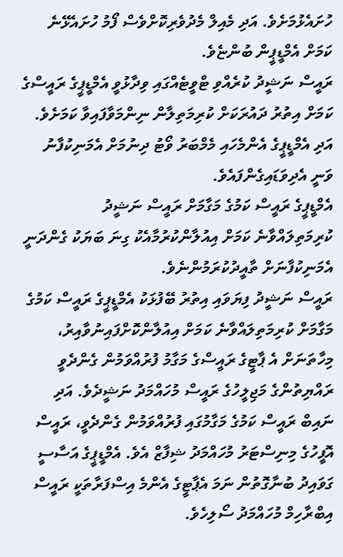ހުށައެޅުމަށެވެ. އަދި މެއިލް މެދުވެރިކޮށްވެސް ފޯމު ހުށައެޅޭނެ ކަމަށް އެމްޑީޕީން ބުންޏެވެ.
ރައީސް ނަޝީދު ކުރެއްވި ޓްވީޓެއްގައި ވިދާޅުވީ އެމްޑީޕީގެ ރައީސްގެ ކަމަށް އިތުރު ދައުރަކަށް ކުރިމަތިލާން ނިންމަވާފައިވާ ކަމަށެވެ. އަދި އެމްޑީޕީގެ އެންމެހައި މެމްބަރު ވޯޓު ދިނުމަށް އެމަނިކުފާނު ވަނީ އެދިވަޑައިގެންފައެވެ.
އެމްޑީޕީގެ ރައީސް ކަމުގެ މަގާމަށް ރައީސް ނަޝީދު ކުރިމަތިލައްވާނެ ކަމަށް އިއުލާންކުރުމާއެކު ގިނަ ބަޔަކު ގެންދަނީ އެމަނިކުފާނަށް ތާއީދުކުރަމުންނެވެ.
ރައީސް ނަޝީދު ފިޔަވައި އިތުރު ބޭފުޅަކު އެމްޑީޕީގެ ރައީސް ކަމުގެ މަގާމަށް ކުރިމަތިލައްވާނެ ކަމަށް އިއުލާންކޮށްފައިނުވާއިރު، މިހާތަނަށް އެ ޕާޓީގެ ރައީސްގެ މަގާމު ފުރުއްވަމުން ގެންދެވީ ރައްޔިތުންގެ މަޖިލީހުގެ ރައީސް މުހައްމަދު ނަޝީދެވެ. އަދި ނައިބް ރައީސް ކަމުގެ މަގާމުގައި ފުރުއްވަމުން ގެންދެވީ، ރައީސް އޮފީހުގެ މިނިސްޓަރު މުހައްމަދު ޝިފާޒް އެވެ. އެމްޑީޕީގެ އަސާސީ ގަވައިދު ބުނާގޮތުން ނަމަ އެޕާޓީގެ އެންމެ އިސްފަރާތަކީ ރައީސް އިބްރާހިމް މުހައްމަދު ސޯލިހެވެ.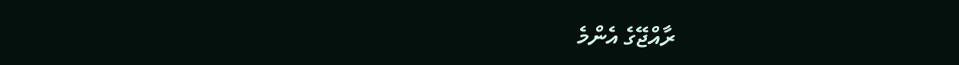ރާއްޖޭގެ އެންމެ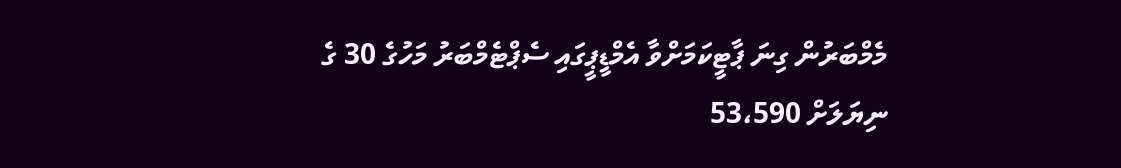މެމްބަރުން ގިނަ ޕާޓީކަމަށްވާ އެމްޑީޕީގައި ސެޕްޓެމްބަރު މަހުގެ 30 ގެ ނިޔަލަށް 53،590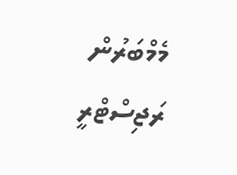މެމްބަރުން ރަޖިސްޓްރީ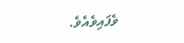ވެފައިވެއެވެ.